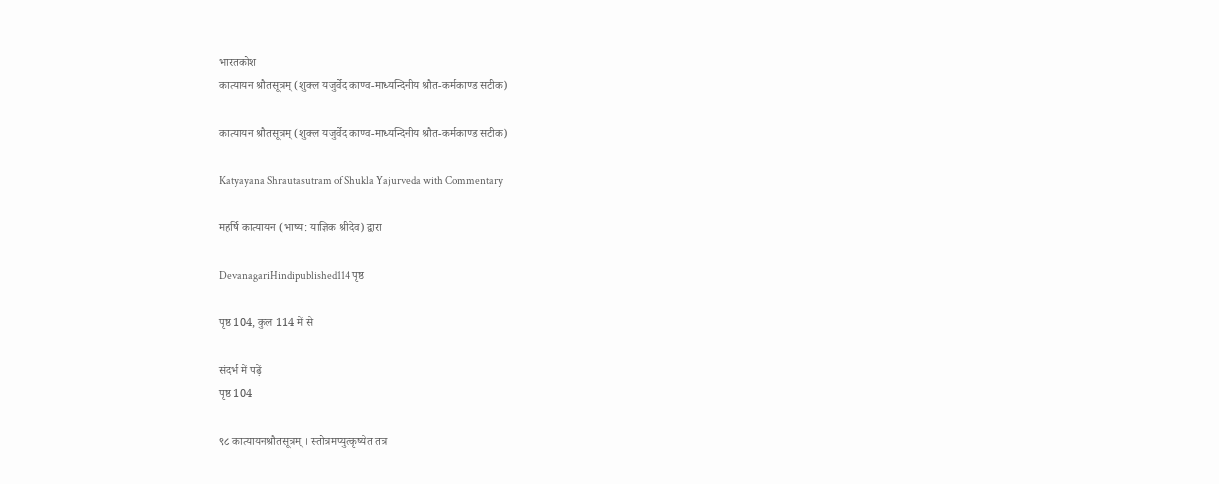भारतकोश
कात्यायन श्रौतसूत्रम् (शुक्ल यजुर्वेद काण्व-माध्यन्दिनीय श्रौत-कर्मकाण्ड सटीक)

कात्यायन श्रौतसूत्रम् (शुक्ल यजुर्वेद काण्व-माध्यन्दिनीय श्रौत-कर्मकाण्ड सटीक)

Katyayana Shrautasutram of Shukla Yajurveda with Commentary

महर्षि कात्यायन (भाष्य: याज्ञिक श्रीदेव) द्वारा

DevanagariHindipublished114 पृष्ठ

पृष्ठ 104, कुल 114 में से

संदर्भ में पढ़ें
पृष्ठ 104

९८ कात्यायनश्रौतसूत्रम् । स्तोत्रमप्युत्कृष्येत तत्र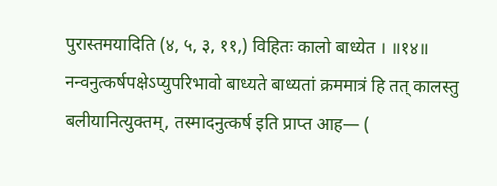पुरास्तमयादिति (४, ५, ३, ११,) विहितः कालो बाध्येत । ॥१४॥ नन्वनुत्कर्षपक्षेऽप्युपरिभावो बाध्यते बाध्यतां क्रममात्रं हि तत् कालस्तु बलीयानित्युक्तम्, तस्मादनुत्कर्ष इति प्राप्त आह— (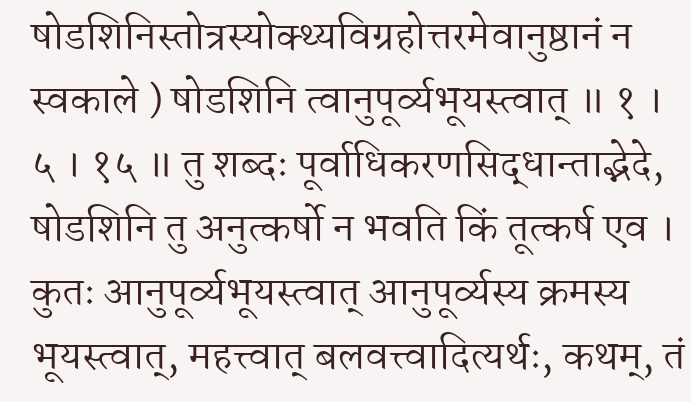षोडशिनिस्तोत्रस्योक्थ्यविग्रहोत्तरमेवानुष्ठानं न स्वकाले ) षोडशिनि त्वानुपूर्व्यभूयस्त्वात् ॥ १ । ५ । १५ ॥ तु शब्दः पूर्वाधिकरणसिद्धान्ताद्भेदे, षोडशिनि तु अनुत्कर्षो न भवति किं तूत्कर्ष एव । कुतः आनुपूर्व्यभूयस्त्वात् आनुपूर्व्यस्य क्रमस्य भूयस्त्वात्, महत्त्वात् बलवत्त्वादित्यर्थः, कथम्, तं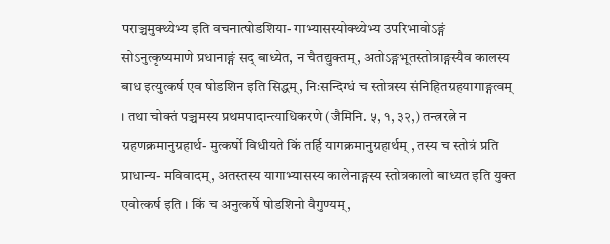पराञ्चमुक्थ्येभ्य इति वचनात्षोडशिया- गाभ्यासस्योक्थ्येभ्य उपरिभावोऽङ्गं सोऽनुत्कृष्यमाणे प्रधानाङ्गं सद् बाध्येत, न चैतद्युक्तम्, अतोऽङ्गभूतस्तोत्राङ्गस्यैव कालस्य बाध इत्युत्कर्ष एव षोडशिन इति सिद्धम्, निःसन्दिग्धं च स्तोत्रस्य संनिहितग्रहयागाङ्गत्वम् । तथा चोक्तं पञ्चमस्य प्रथमपादान्त्याधिकरणे (जैमिनि. ५, १, ३२,) तन्त्ररत्ने न ग्रहणक्रमानुग्रहार्थ- मुत्कर्षो विधीयते किं तर्हि यागक्रमानुग्रहार्थम् , तस्य च स्तोत्रं प्रति प्राधान्य- मविवादम्, अतस्तस्य यागाभ्यासस्य कालेनाङ्गस्य स्तोत्रकालो बाध्यत इति युक्त एवोत्कर्ष इति । किं च अनुत्कर्षे षोडशिनो वैगुण्यम्,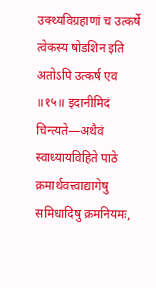उक्थ्यविग्रहाणां च उत्कर्षे त्वेकस्य षोडशिन इति अतोऽपि उत्कर्ष एव ॥१५॥ इदानीमिदं चिन्त्यते—अथैवं स्वाध्यायविहिते पाठे क्रमार्थवत्त्वाद्यागेषु समिधादिषु क्रमनियमः,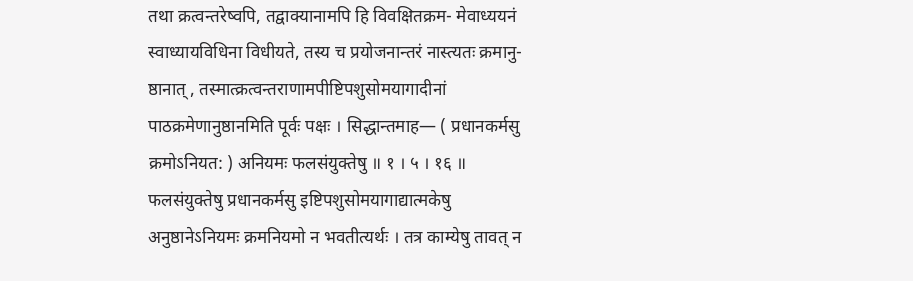तथा क्रत्वन्तरेष्वपि, तद्वाक्यानामपि हि विवक्षितक्रम- मेवाध्ययनं स्वाध्यायविधिना विधीयते, तस्य च प्रयोजनान्तरं नास्त्यतः क्रमानु- ष्ठानात् , तस्मात्क्रत्वन्तराणामपीष्टिपशुसोमयागादीनां पाठक्रमेणानुष्ठानमिति पूर्वः पक्षः । सिद्धान्तमाह— ( प्रधानकर्मसु क्रमोऽनियत: ) अनियमः फलसंयुक्तेषु ॥ १ । ५ । १६ ॥ फलसंयुक्तेषु प्रधानकर्मसु इष्टिपशुसोमयागाद्यात्मकेषु अनुष्ठानेऽनियमः क्रमनियमो न भवतीत्यर्थः । तत्र काम्येषु तावत् न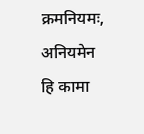क्रमनियमः, अनियमेन हि कामा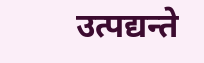उत्पद्यन्ते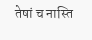तेषां च नास्ति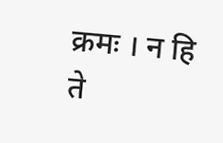क्रमः । न हि ते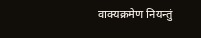वाक्यक्रमेण नियन्तुं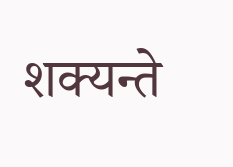शक्यन्ते